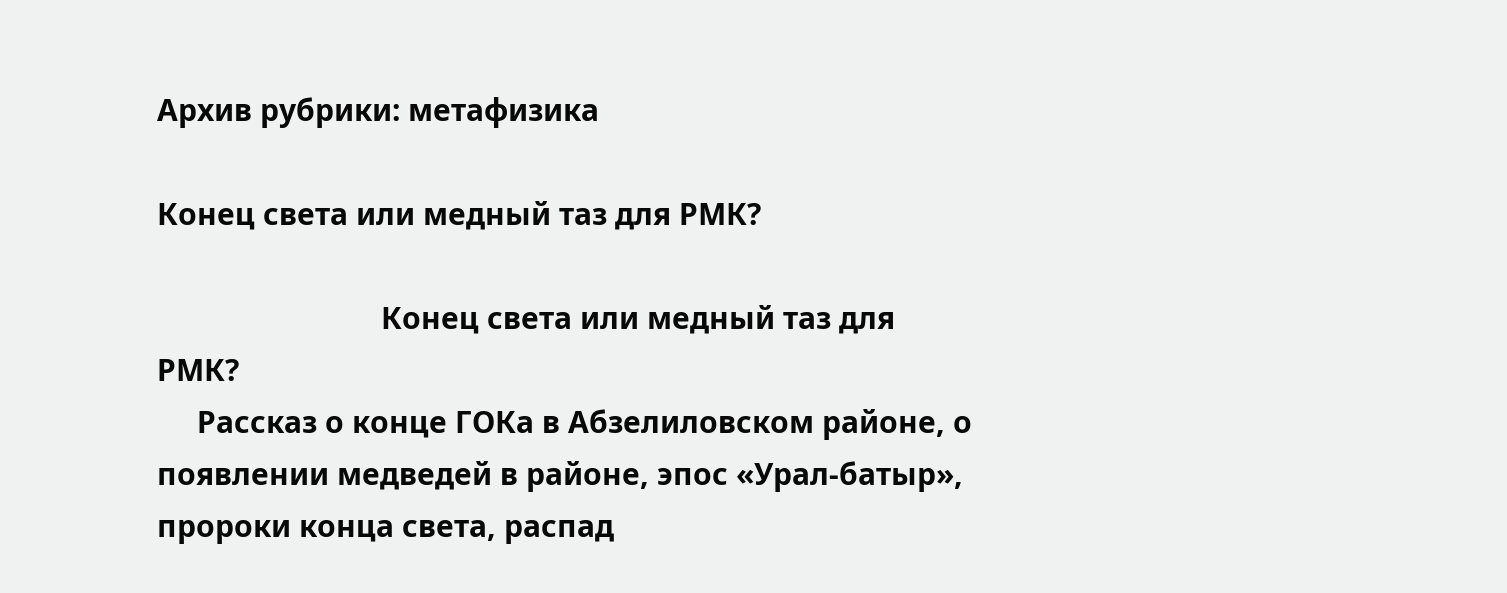Архив рубрики: метафизика

Конец света или медный таз для РМК?

                            Конец света или медный таз для РМК?
     Рассказ о конце ГОКа в Абзелиловском районе, о появлении медведей в районе, эпос «Урал-батыр», пророки конца света, распад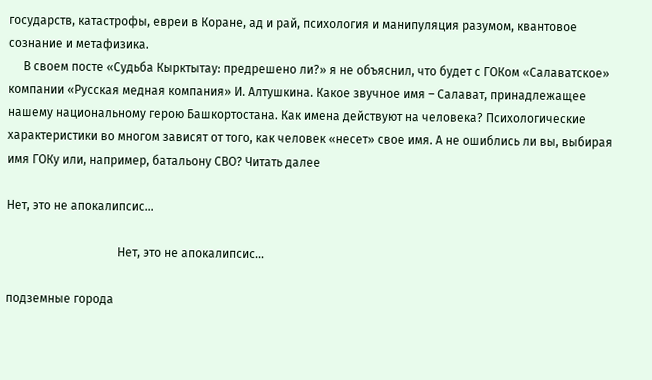государств, катастрофы, евреи в Коране, ад и рай, психология и манипуляция разумом, квантовое сознание и метафизика.
     В своем посте «Судьба Кырктытау: предрешено ли?» я не объяснил, что будет с ГОКом «Салаватское» компании «Русская медная компания» И. Алтушкина. Какое звучное имя – Салават, принадлежащее нашему национальному герою Башкортостана. Как имена действуют на человека? Психологические характеристики во многом зависят от того, как человек «несет» свое имя. А не ошиблись ли вы, выбирая имя ГОКу или, например, батальону СВО? Читать далее

Нет, это не апокалипсис…

                                     Нет, это не апокалипсис…

подземные города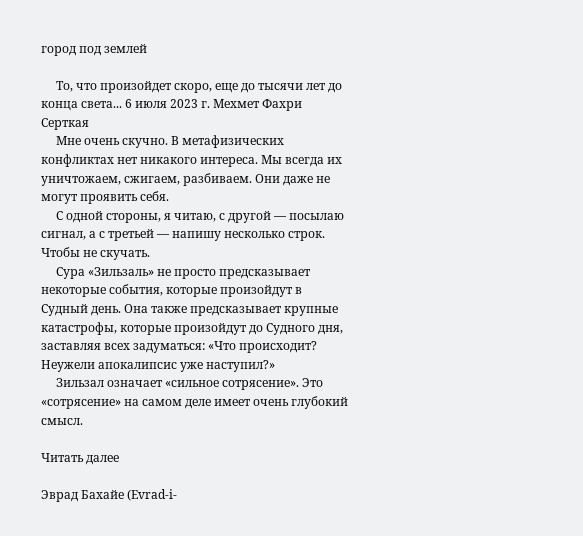город под землей

     То, что произойдет скоро, еще до тысячи лет до конца света... 6 июля 2023 г. Мехмет Фахри Серткая
     Мне очень скучно. В метафизических конфликтах нет никакого интереса. Мы всегда их уничтожаем, сжигаем, разбиваем. Они даже не могут проявить себя.
     С одной стороны, я читаю, с другой — посылаю сигнал, а с третьей — напишу несколько строк. Чтобы не скучать.
     Сура «Зильзаль» не просто предсказывает некоторые события, которые произойдут в Судный день. Она также предсказывает крупные катастрофы, которые произойдут до Судного дня, заставляя всех задуматься: «Что происходит? Неужели апокалипсис уже наступил?»
     Зильзал означает «сильное сотрясение». Это «сотрясение» на самом деле имеет очень глубокий смысл.

Читать далее

Эврад Бахайе (Evrad-i-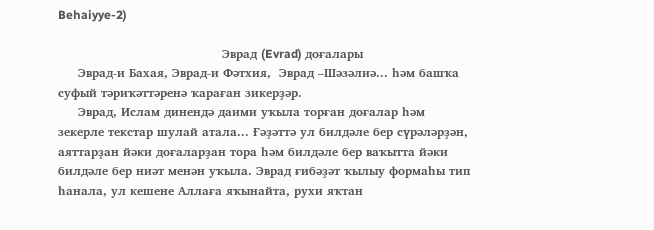Behaiyye-2)

                                         Эврад (Evrad) доғалары
     Эврад-и Бахая, Эврад-и Фәтхия,  Эврад –Шәзәлиә... һәм башҡа суфый тәриҡәттәренә ҡараған зикерҙәр.
     Эврад, Ислам динендә даими уҡыла торған доғалар һәм зекерле текстар шулай атала... Ғәҙәттә ул билдәле бер сүрәләрҙән, аяттарҙан йәки доғаларҙан тора һәм билдәле бер ваҡытта йәки билдәле бер ниәт менән уҡыла. Эврад ғибәҙәт ҡылыу формаһы тип һанала, ул кешене Аллаға яҡынайта, рухи яҡтан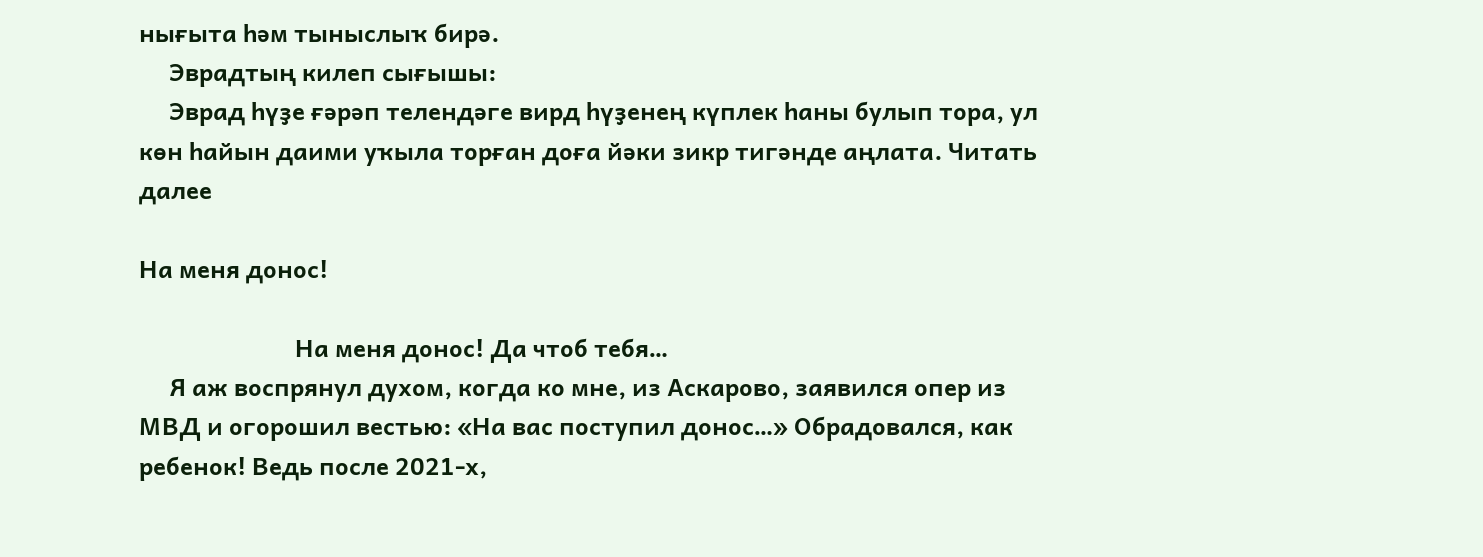нығыта һәм тыныслыҡ бирә.
     Эврадтың килеп сығышы:
     Эврад һүҙе ғәрәп телендәге вирд һүҙенең күплек һаны булып тора, ул көн һайын даими уҡыла торған доға йәки зикр тигәнде аңлата. Читать далее

На меня донос!

                          На меня донос! Да чтоб тебя…
     Я аж воспрянул духом, когда ко мне, из Аскарово, заявился опер из МВД и огорошил вестью: «На вас поступил донос…» Обрадовался, как ребенок! Ведь после 2021-х,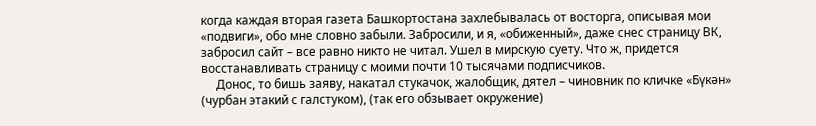когда каждая вторая газета Башкортостана захлебывалась от восторга, описывая мои «подвиги», обо мне словно забыли. Забросили, и я, «обиженный», даже снес страницу ВК, забросил сайт – все равно никто не читал. Ушел в мирскую суету. Что ж, придется восстанавливать страницу с моими почти 10 тысячами подписчиков.
     Донос, то бишь заяву, накатал стукачок, жалобщик, дятел – чиновник по кличке «Бүкән» (чурбан этакий с галстуком), (так его обзывает окружение)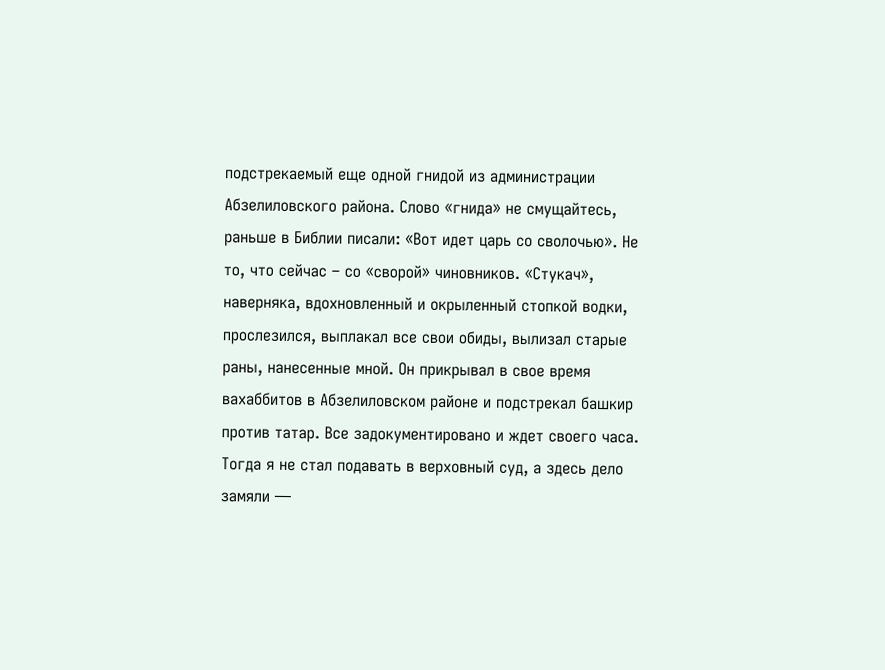подстрекаемый еще одной гнидой из администрации Абзелиловского района. Слово «гнида» не смущайтесь, раньше в Библии писали: «Вот идет царь со сволочью». Не то, что сейчас – со «сворой» чиновников. «Стукач», наверняка, вдохновленный и окрыленный стопкой водки, прослезился, выплакал все свои обиды, вылизал старые раны, нанесенные мной. Он прикрывал в свое время вахаббитов в Абзелиловском районе и подстрекал башкир против татар. Все задокументировано и ждет своего часа. Тогда я не стал подавать в верховный суд, а здесь дело замяли —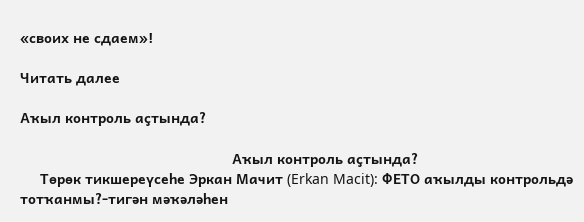«своих не сдаем»!

Читать далее

Аҡыл контроль аҫтында?

                                                     Аҡыл контроль аҫтында?
     Төрөк тикшереүсеһе Эркан Мачит (Erkan Macit): ФЕТО аҡылды контрольдә тотҡанмы?-тигән мәҡәләһен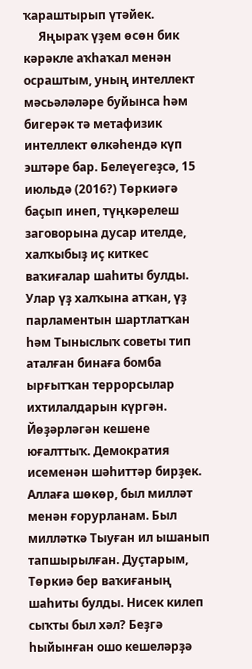ҡараштырып үтәйек.
     Яңыраҡ үҙем өсөн бик кәрәкле аҡһаҡал менән осраштым, уның интеллект мәсьәләләре буйынса һәм бигерәк тә метафизик интеллект өлкәһендә күп эштәре бар. Белеүегеҙсә, 15 июльдә (2016?) Төркиәгә баҫып инеп, түңкәрелеш заговорына дусар ителде, халҡыбыҙ иҫ киткес ваҡиғалар шаһиты булды. Улар үҙ халҡына атҡан, үҙ парламентын шартлатҡан һәм Тыныслыҡ советы тип аталған бинаға бомба ырғытҡан террорсылар ихтилалдарын күргән. Йөҙәрләгән кешене юғалттыҡ. Демократия исеменән шәһиттәр бирҙек. Аллаға шөкөр, был милләт менән ғорурланам. Был милләткә Тыуған ил ышанып тапшырылған. Дуҫтарым, Төркиә бер ваҡиғаның шаһиты булды. Нисек килеп сыҡты был хәл? Беҙгә һыйынған ошо кешеләрҙә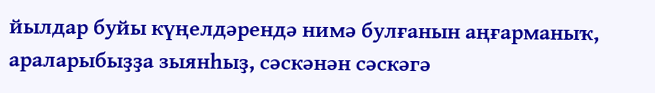йылдар буйы күңелдәрендә нимә булғанын аңғарманыҡ, араларыбыҙҙа зыянһыҙ, сәскәнән сәскәгә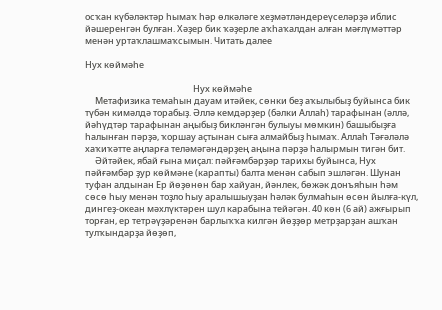осҡан күбәләктәр һымаҡ һәр өлкәләге хеҙмәтләндереүселәрҙә иблис йәшеренгән булған. Хәҙер бик ҡәҙерле аҡһаҡалдан алған мәғлүмәттәр менән уртаҡлашмаҡсымын. Читать далее

Нух көймәһе

                                                      Нух көймәһе
     Метафизика темаһын дауам итәйек, сөнки беҙ аҡылыбыҙ буйынса бик түбән кимәлдә торабыҙ. Әллә кемдәрҙер (бәлки Аллаһ) тарафынан (әллә, йәһүдтәр тарафынан аңыбыҙ бикләнгән булыуы мөмкин) башыбыҙға һалынған пәрҙә, ҡоршау аҫтынан сыға алмайбыҙ һымаҡ. Аллаһ Тәғәләлә хаҡиҡәтте аңларға теләмәгәндәрҙең аңына пәрҙә һалырмын тигән бит.
     Әйтәйек, ябай ғына миҫал: пәйғәмбәрҙәр тарихы буйынса, Нух пәйғәмбәр ҙур көймәне (карапты) балта менән сабып эшләгән. Шунан туфан алдынан Ер йөҙөнөн бар хайуан, йәнлек, бөжәк донъяһын һәм сөсө һыу менән тоҙло һыу аралышыуҙан һәләк булмаһын өсөн йылға-күл, дингеҙ-океан мәхлүктәрен шул карабына тейәгән. 40 көн (6 ай) ажғырып торған, ер тетрәүҙәренән барлыҡҡа килгән йөҙҙөр метрҙарҙан ашҡан тулҡындарҙа йөҙөп,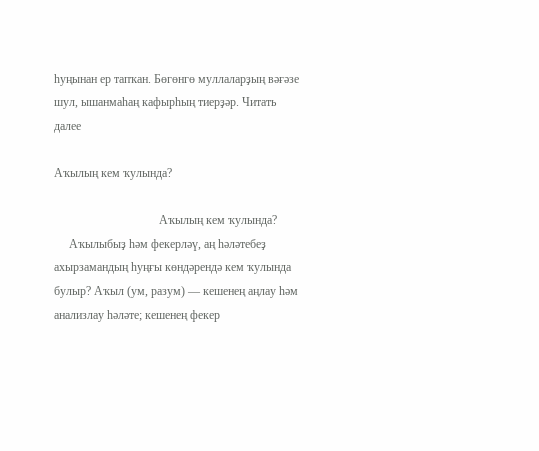һуңынан ер тапҡан. Бөгөнгө муллаларҙың вәғәзе шул, ышанмаһаң кафырһың тиерҙәр. Читать далее

Аҡылың кем ҡулында?

                                   Аҡылың кем ҡулында?
     Аҡылыбыҙ һәм фекерләү, аң һәләтебеҙ ахырзамандың һуңғы көндәрендә кем ҡулында булыр? Аҡыл (ум, разум) — кешенең аңлау һәм анализлау һәләте; кешенең фекер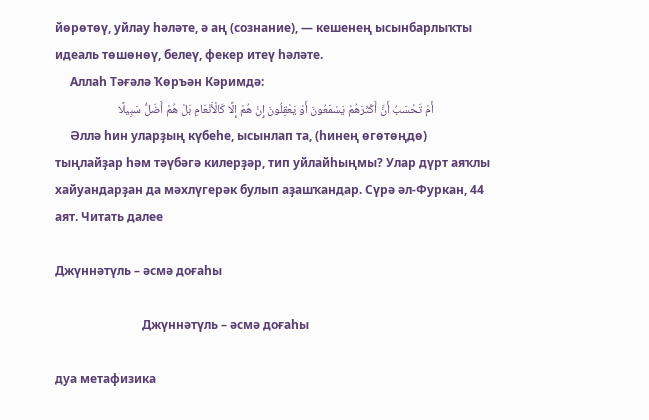йөрөтөү, уйлау һәләте, ә аң (сознание), — кешенең ысынбарлыҡты идеаль төшөнөү, белеү, фекер итеү һәләте.
     Аллаһ Тәғәлә Ҡөръән Кәримдә:
                     أَمْ تَحْسَبُ أَنَّ أَكْثَرَهُمْ يَسْمَعُونَ أَوْ يَعْقِلُونَ إِنْ هُمْ إِلَّا كَالْأَنْعَامِ بَلْ هُمْ أَضَلُّ سَبِيلًا
     Әллә һин уларҙың күбеһе, ысынлап та, (һинең өгөтөңдө) тыңлайҙар һәм тәүбәгә килерҙәр, тип уйлайһыңмы? Улар дүрт аяҡлы хайуандарҙан да мәхлүгерәк булып аҙашҡандар. Сүрә әл-Фуркан, 44 аят. Читать далее

Джүннәтүль – әсмә доғаһы

                             Джүннәтүль – әсмә доғаһы

дуа метафизика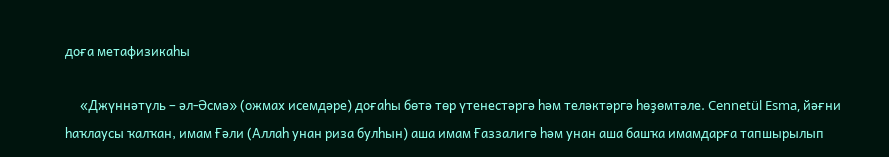доға метафизикаһы

     «Джүннәтүль – әл-Әсмә» (ожмах исемдәре) доғаһы бөтә төр үтенестәргә һәм теләктәргә һөҙөмтәле. Cennetül Esma, йәғни һаҡлаусы ҡалҡан, имам Ғәли (Аллаһ унан риза булһын) аша имам Ғаззалигә һәм унан аша башҡа имамдарға тапшырылып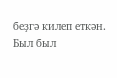беҙгә килеп еткән. Был был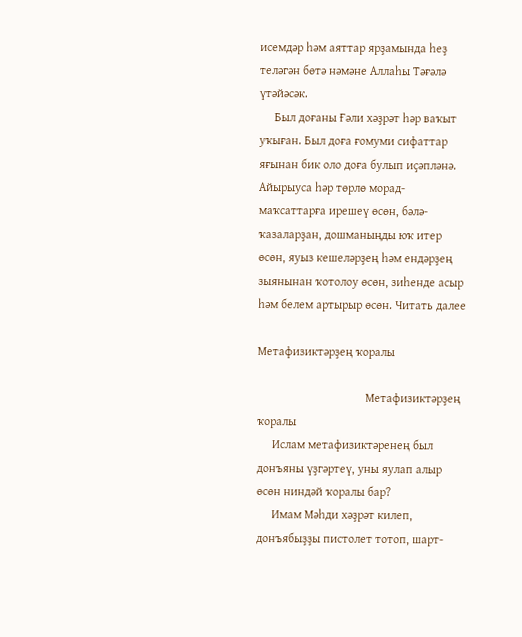исемдәр һәм аяттар ярҙамында һеҙ теләгән бөтә нәмәне Аллаһы Тәғәлә үтәйәсәк.
     Был доғаны Ғәли хәҙрәт һәр ваҡыт уҡыған. Был доға ғомуми сифаттар яғынан бик оло доға булып иҫәпләнә. Айырыуса һәр төрлө морад-маҡсаттарға ирешеү өсөн, бәлә-ҡазаларҙан, дошманыңды юҡ итер өсөн, яуыз кешеләрҙең һәм ендәрҙең зыянынан ҡотолоу өсөн, зиһенде асыр һәм белем артырыр өсөн. Читать далее

Метафизиктәрҙең ҡоралы

                                    Метафизиктәрҙең ҡоралы
     Ислам метафизиктәренең был донъяны үҙгәртеү, уны яулап алыр өсөн ниндәй ҡоралы бар?
     Имам Мәһди хәҙрәт килеп, донъябыҙҙы пистолет тотоп, шарт-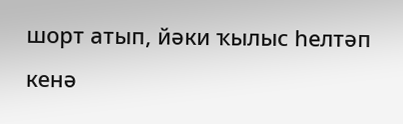шорт атып, йәки ҡылыс һелтәп кенә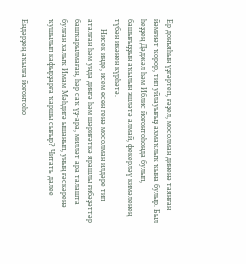Ер донъяһын үҙгәртеп, ғәҙел, мосолман диненә таянған йәмғиәт ҡорор, тип уйлауығыҙ ахмаҡлыҡ ҡына булыр. Был һеҙҙең Дәджәл һәм Иблис йоғонтоһонда булып, башығыҙҙын аҡылын эшләтә алмай, фекерләү кимәленең түбән икәнен күрһәтә.
     Нисек инде, исем өсөн генә мосолман илдәре тип аталған һәм унда дингә һәм шәриғәткә ярашлы ғибәҙәттәр башҡарылмаған, һәр саҡ үҙ-ара, милләт ара талашта булған халыҡ Имам Мәһдигә ышанып, уның ғәскәренә ҡушылып кафырҙарға ҡаршы сығыр? Читать далее

Ендәрҙең аҡылға йоғонтоһо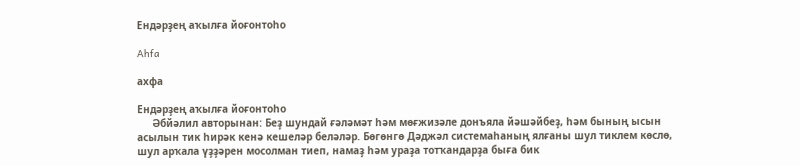Ендәрҙең аҡылға йоғонтоһо

Ahfa

ахфа

Ендәрҙең аҡылға йоғонтоһо
     Әбйәлил авторынан: Беҙ шундай ғәләмәт һәм мөғжизәле донъяла йәшәйбеҙ, һәм бының ысын асылын тик һирәк кенә кешеләр беләләр. Бөгөнгө Дәджәл системаһаның ялғаны шул тиклем көслө, шул арҡала үҙҙәрен мосолман тиеп, намаҙ һәм ураҙа тотҡандарҙа быға бик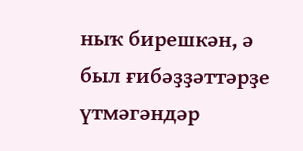ныҡ бирешкән, ә был ғибәҙҙәттәрҙе үтмәгәндәр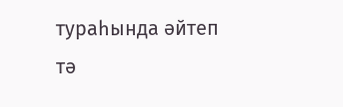тураһында әйтеп тә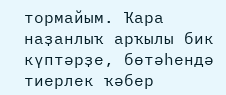тормайым. Ҡара наҙанлыҡ арҡылы бик күптәрҙе, бөтәһендә тиерлек ҡәбер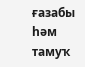ғазабы һәм тамуҡ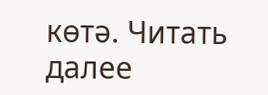көтә. Читать далее